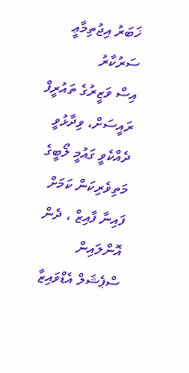ޚަބަރު އިޖުތިމާޢީ ސަރުކާރު
އިސް ވަޒީރުގެ ތައުރީފް ރައީސަށް، ވިދާޅުވީ ދެއްކެވީ ގައުމީ ލޯބީގެ މަތިވެރިކަން ކަމަށް
ފައިނާ ފާއިޒް ، ދެން އޮންލައިން
ސްޕެޝަލް އެޑްވައިޒާ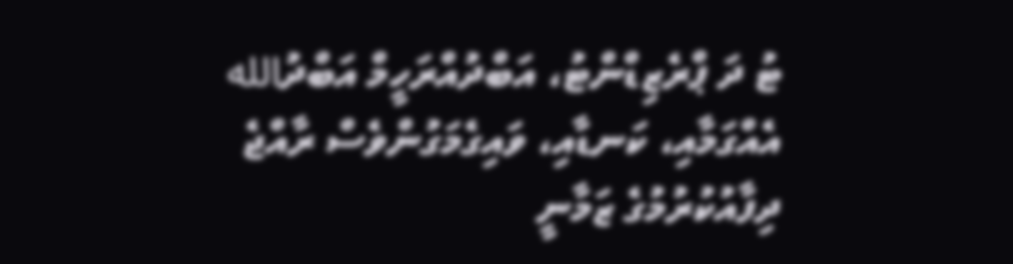ޓު ދަ ޕްރެޒިޑްންޓު، އަބްދުއްރަހީމް އަބްދުالله
އެއްގަމާއި، ކަނޑާއި، ވައިގެމަގުންވެސް ރާއްޖެ ދިފާއުކުރުމުގެ ޒަމާނީ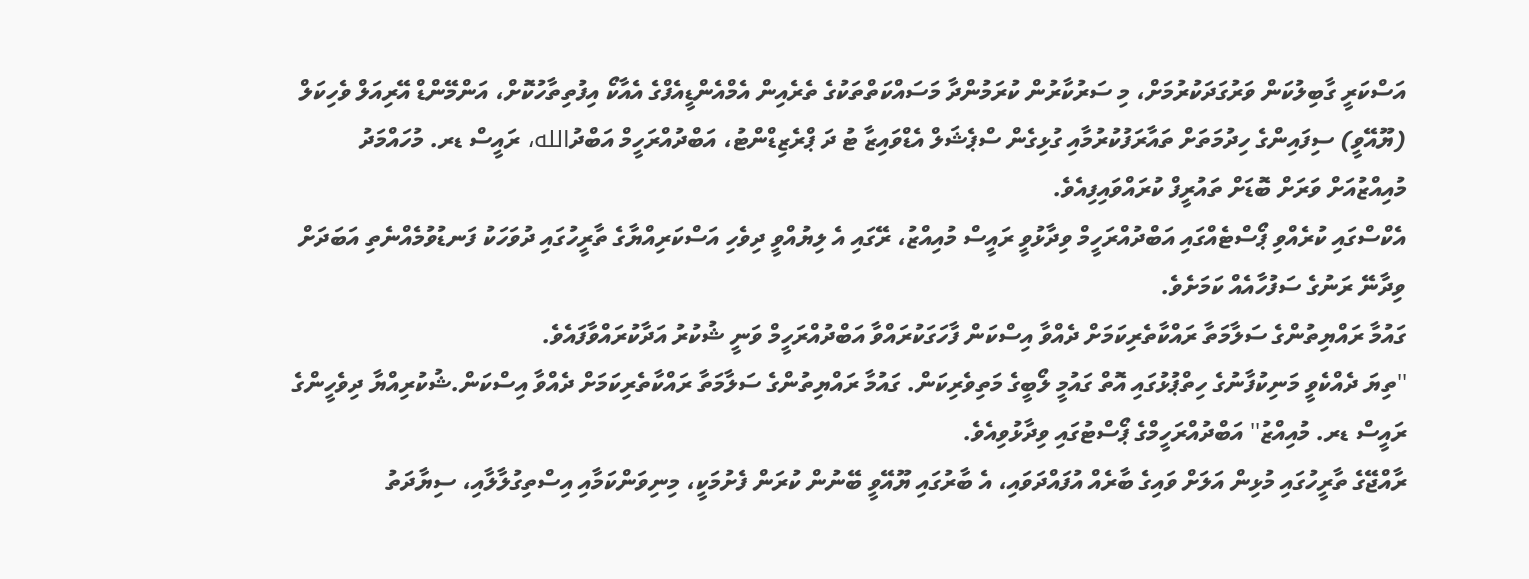އަސްކަރީ ގާބިލުކަން ވަރުގަދަކުރުމަށް، މި ސަރުކާރުން ކުރަމުންދާ މަސައްކަތްތަކުގެ ތެރެއިން އެމްއެންޑީއެފްގެ އެއާކޯ އިފުތިތާހުކޮށް، އަންމޭންޑް އޭރިއަލް ވެހިކަލް (ޔޫއޭވީ) ސިފައިންގެ ހިދުމަތަށް ތައާރަފުކުރުމާއި ގުޅިގެން ސްޕެޝަލް އެޑްވައިޒާ ޓު ދަ ޕްރެޒިޑްންޓު، އަބްދުއްރަހީމް އަބްދުالله، ރައީސް ޑރ. މުހައްމަދު މުއިއްޒުއަށް ވަރަށް ބޮޑަށް ތައުރީފް ކުރައްވައިފިއެވެ.
އެކްސްގައި ކުރެއްވި ޕޯސްޓެއްގައި އަބްދުއްރަހީމް ވިދާޅުވީ ރައީސް މުއިއްޒު، ރޭގައި އެ ލިޔުއްވީ ދިވެހި އަސްކަރިއްޔާގެ ތާރީހުގައި ދުވަހަކު ފަނޑުވުމެއްނެތި އަބަދަށް ވިދާނޭ ރަނުގެ ސަފުހާއެއް ކަމަށެވެ.
ގައުމާ ރައްޔިތުންގެ ސަލާމަތާ ރައްކާތެރިކަމަށް ދެއްވާ އިސްކަން ފާހަގަކުރައްވާ އަބްދުއްރަހީމް ވަނީ ޝުކުރު އަދާކުރައްވާފައެވެ.
''ތިޔަ ދެއްކެވީ މަނިކުފާނުގެ ހިތްޕުޅުގައި އޮތް ގައުމީ ލޯބީގެ މަތިވެރިކަން. ގައުމާ ރައްޔިތުންގެ ސަލާމަތާ ރައްކާތެރިކަމަށް ދެއްވާ އިސްކަން.ޝުކުރިއްޔާ ދިވެހީންގެ ރައީސް ޑރ. މުއިއްޒު'' އަބްދުއްރަހީމްގެ ޕޯސްޓުގައި ވިދާޅުވިއެވެ.
ރާއްޖޭގެ ތާރީހުގައި މުޅިން އަލަށް ވައިގެ ބާރެއް އުފައްދަވައި، އެ ބާރުގައި ޔޫއޭވީ ބޭނުން ކުރަން ފެށުމަކީ، މިނިވަންކަމާއި އިސްތިގުލާލާއި، ސިޔާދަތު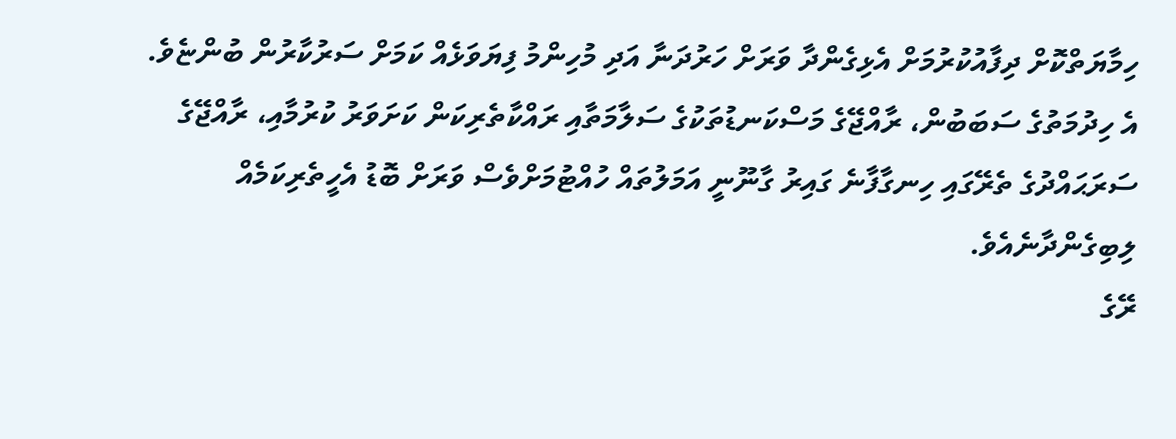ހިމާޔަތްކޮށް ދިފާއުކުރުމަށް އެޅިގެންދާ ވަރަށް ހަރުދަނާ އަދި މުހިންމު ފިޔަވަޅެއް ކަމަށް ސަރުކާރުން ބުންޏެވެ.
އެ ހިދުމަތުގެ ސަބަބުން، ރާއްޖޭގެ މަސްކަނޑުތަކުގެ ސަލާމަތާއި ރައްކާތެރިކަން ކަށަވަރު ކުރުމާއި، ރާއްޖޭގެ ސަރަޙައްދުގެ ތެރޭގައި ހިނގާފާނެ ގައިރު ގާނޫނީ އަމަލުތައް ހުއްޓުމަށްވެސް ވަރަށް ބޮޑު އެހީތެރިކަމެއް ލިބިގެންދާނެއެވެ.
ރޭގެ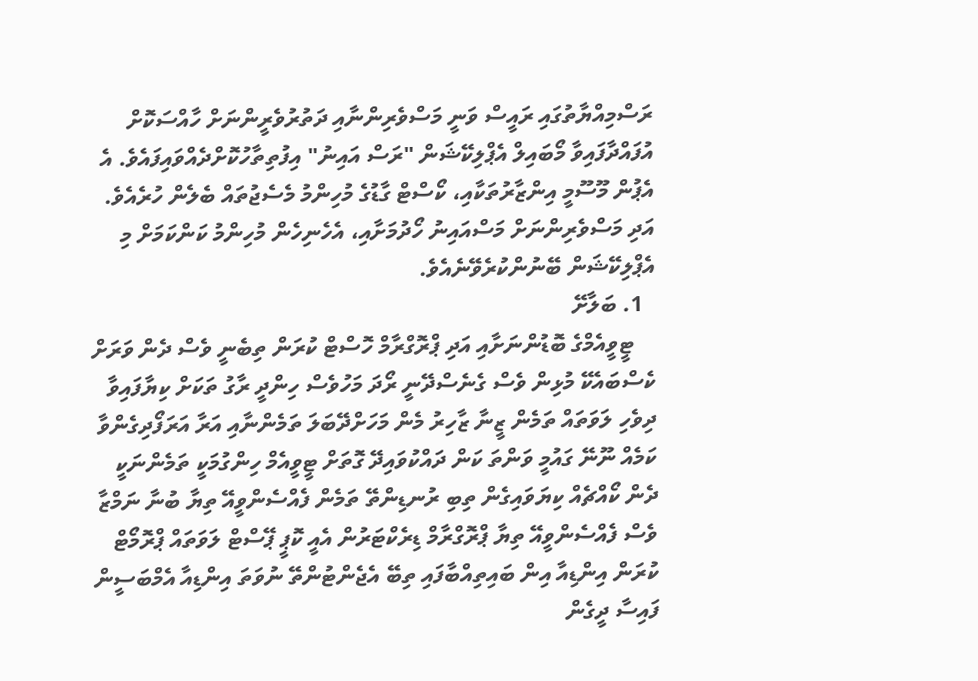ރަސްމިއްޔާތުގައި ރައީސް ވަނީ މަސްވެރިންނާއި ދަތުރުވެރީންނަށް ހާއްސަކޮށް އުފައްދާފައިވާ މޯބައިލް އެޕްލިކޭޝަން "ރަސް އައިނު" އިފުތިތާހުކޮށްދެއްވައިފައެވެ. އެ އެޕުން މޫސޫމީ އިންޒާރުތަކާއި، ކޯސްޓް ގާޑުގެ މުހިންމު މެސެޖުތައް ބެލެން ހުރެއެވެ. އަދި މަސްވެރިންނަށް މަސްއައިނު ހޯދުމަށާއި، އެހެނިހެން މުހިންމު ކަންކަމަށް މި އެޕްލިކޭޝަން ބޭނުންކުރެވޭނެއެވެ.
  1. ބަލާށޭ
    ޓީވީއެމްގެ ބޮޑުންނަށާއި އަދި ޕްރޮގްރާމް ހޮސްޓް ކުރަން ތިބެނީ ވެސް ދެން ވަރަށް ކެސްބައެކޭ މުޅިން ވެސް ގެނެސްދޭނީ ރޯދަ މަހުވެސް ހިންދީ ރާގު ތަކަށް ކިޔާފައިވާ ދިވެހި ލަވަތައް ތަމެން ޒީނާ ޒާހިރު މެން މަހަށްދޭބަލަ ތަމެންނާއި އަރާ އަރަފޯދިގެންވާ ކަމެއް ނޫނޭ ގައުމީ ވަންތަ ކަން ދައްކުވައިދޭ ގޮތަށް ޓީވީއެމް ހިންގުމަކީ ތަމެންނަކީ ދެން ކޯއްޗެއް ކިޔަވައިގެން ތިބި ރުނޑިންތޭ ތަމެން ފެއްސެންވީއޭ ތިޔާ ބުނާ ނަމްޒާ ވެސް ފެއްސެންވީއޭ ތިޔާ ޕްރޮގްރާމް ޑިރެކްޓަރުން އެއީ ކޮޕީ ޕޭސްޓް ލަވަތައް ޕްރޮމޯޓް ކުރަން އިންޑިއާ އިން ބައިތިއްބާފައި ތިބޭ އެޖެންޓުންތޭ ނުވަތަ އިންޑިއާ އެމްބަސީން ފައިސާ ދީގެން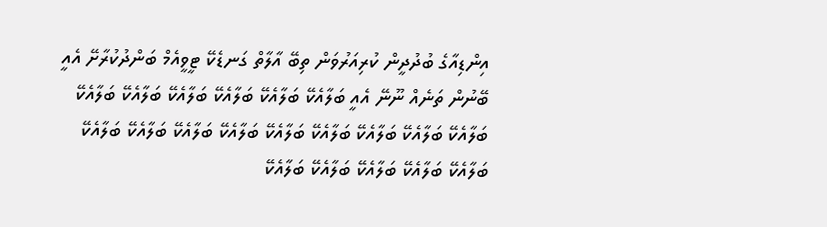އިންޑިއާގެ ބުދުދީން ކުރިއަރުވަން ތިބޭ އާލާތް ގަނޑެކޭ ޓީވީއެމް ބަންދުކުރާށޭ އެއީ ބޭނުން ތަނެއް ނޫނޭ އެއީ ބަލާއެކޭ ބަލާއެކޭ ބަލާއެކޭ ބަލާއެކޭ ބަލާއެކޭ ބަލާއެކޭ ބަލާއެކޭ ބަލާއެކޭ ބަލާއެކޭ ބަލާއެކޭ ބަލާއެކޭ ބަލާއެކޭ ބަލާއެކޭ ބަލާއެކޭ ބަލާއެކޭ ބަލާއެކޭ ބަލާއެކޭ ބަލާއެކޭ ބަލާއެކޭ ބަލާއެކޭ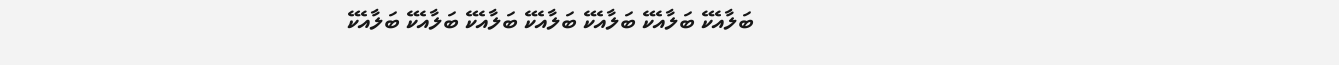ބަލާއެކޭ ބަލާއެކޭ ބަލާއެކޭ ބަލާއެކޭ ބަލާއެކޭ ބަލާއެކޭ ބަލާއެކޭ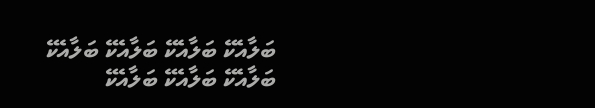ބަލާއެކޭ ބަލާއެކޭ ބަލާއެކޭ ބަލާއެކޭ ބަލާއެކޭ ބަލާއެކޭ ބަލާއެކޭ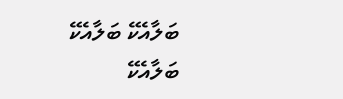ބަލާއެކޭ ބަލާއެކޭ ބަލާއެކޭ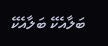ބަލާއެކޭ ބަލާއެކޭ